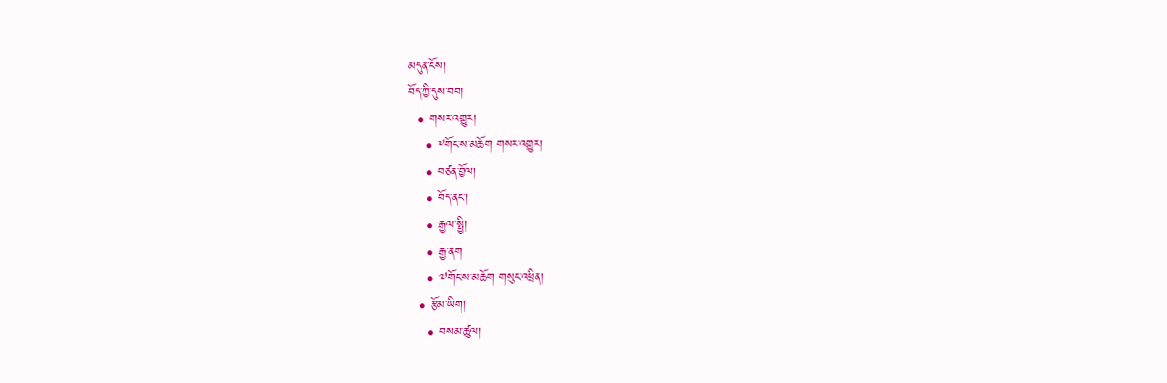མདུན་ངོས།
བོད་ཀྱི་དུས་བབ།
  • གསར་འགྱུར།
    • ༸གོང་ས་མཆོག གསར་འགྱུར།
    • བཙན་བྱོལ།
    • བོད་ནང་།
    • རྒྱལ་སྤྱི།
    • རྒྱ་ནག
    • ༧གོང་ས་མཆོག གསུང་འཕྲིན།
  • རྩོམ་ཡིག།
    • བསམ་ཚུལ།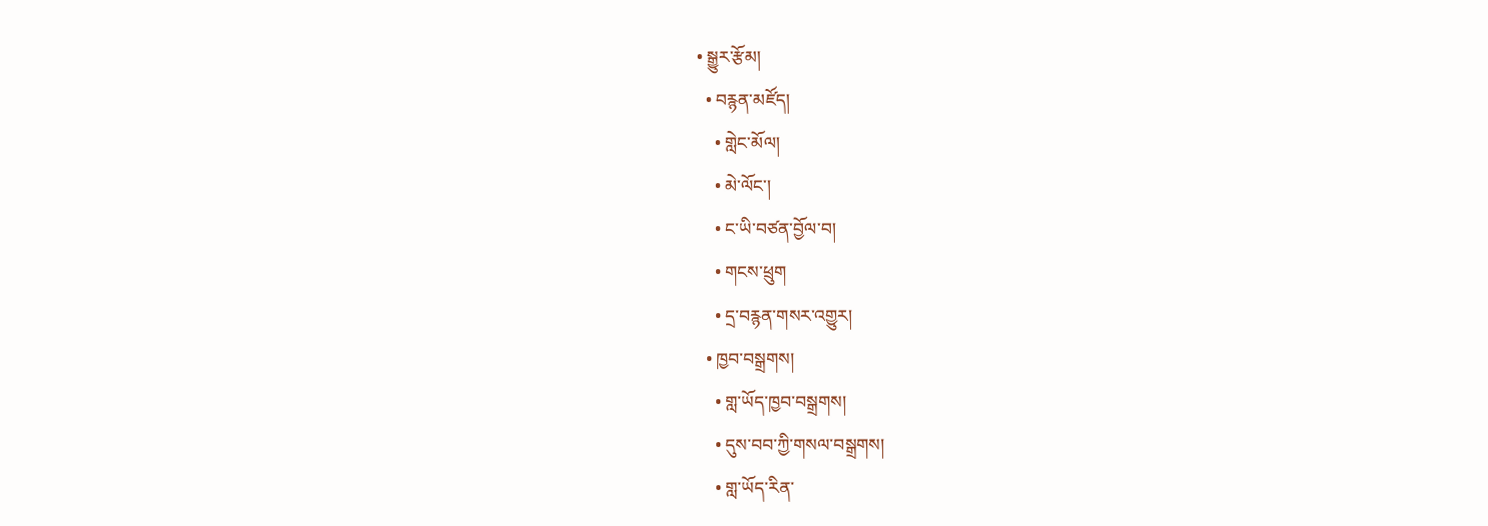• སྒྱུར་རྩོམ།
  • བརྙན་མཛོད།
    • གླེང་མོལ།
    • མེ་ལོང་།
    • ང་ཡི་བཙན་བྱོལ་བ།
    • གངས་ཕྲུག
    • དྲ་བརྙན་གསར་འགྱུར།
  • ཁྱབ་བསྒྲགས།
    • གླ་ཡོད་ཁྱབ་བསྒྲགས།
    • དུས་བབ་ཀྱི་གསལ་བསྒྲགས།
    • གླ་ཡོད་རིན་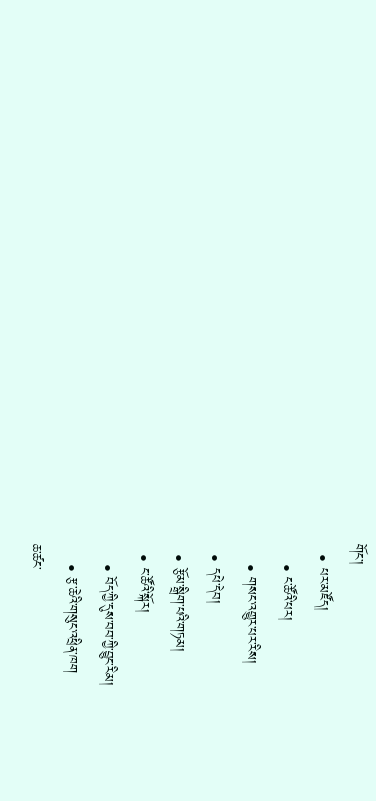གོང་།
  • པར་མཛོད།
    • ང་ཚོའི་པར།
    • གསང་འགྱུར་པར་རིས།
  • དཔེ་དེབ།
  • རྩོམ་སྒྲིག་པའི་གཏམ།
  • ང་ཚོའི་སྐོར།
    • བོད་ཀྱི་དུས་བབ་ཀྱི་བྱུང་རིམ།
    • རྩ་ཆེའི་གསུང་འཕྲིན་ཁག
ཆ་ཚང་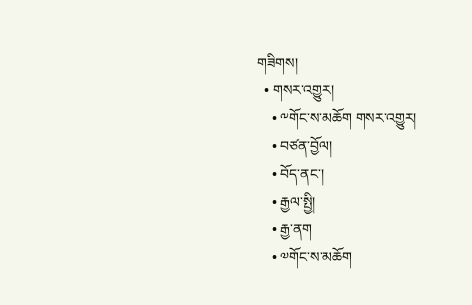གཟིགས།
  • གསར་འགྱུར།
    • ༸གོང་ས་མཆོག གསར་འགྱུར།
    • བཙན་བྱོལ།
    • བོད་ནང་།
    • རྒྱལ་སྤྱི།
    • རྒྱ་ནག
    • ༧གོང་ས་མཆོག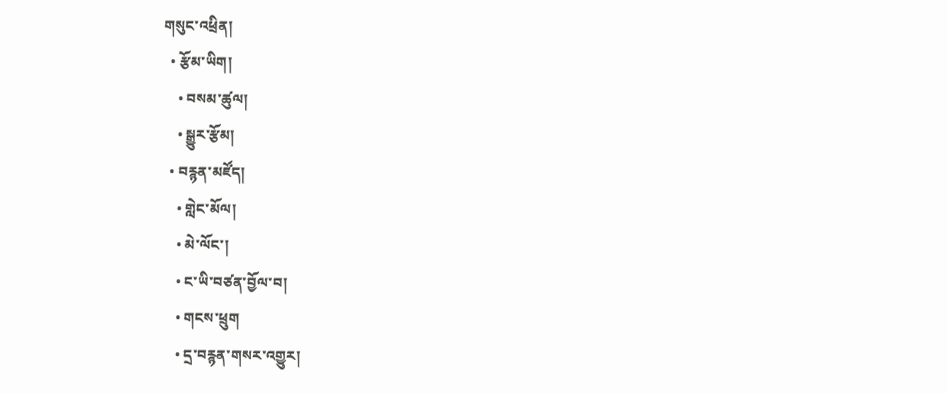གསུང་འཕྲིན།
  • རྩོམ་ཡིག།
    • བསམ་ཚུལ།
    • སྒྱུར་རྩོམ།
  • བརྙན་མཛོད།
    • གླེང་མོལ།
    • མེ་ལོང་།
    • ང་ཡི་བཙན་བྱོལ་བ།
    • གངས་ཕྲུག
    • དྲ་བརྙན་གསར་འགྱུར།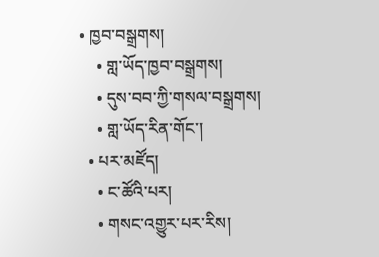• ཁྱབ་བསྒྲགས།
    • གླ་ཡོད་ཁྱབ་བསྒྲགས།
    • དུས་བབ་ཀྱི་གསལ་བསྒྲགས།
    • གླ་ཡོད་རིན་གོང་།
  • པར་མཛོད།
    • ང་ཚོའི་པར།
    • གསང་འགྱུར་པར་རིས།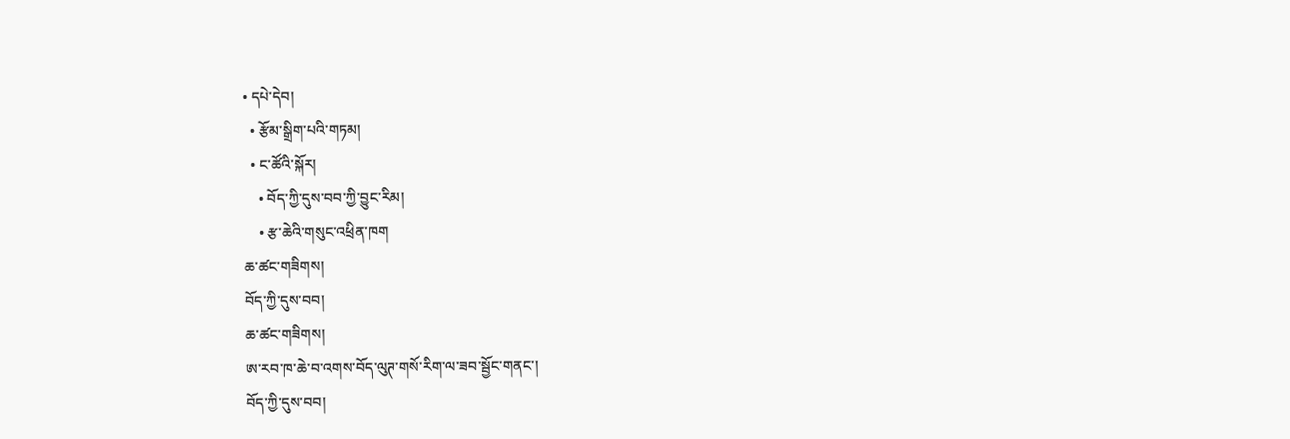• དཔེ་དེབ།
  • རྩོམ་སྒྲིག་པའི་གཏམ།
  • ང་ཚོའི་སྐོར།
    • བོད་ཀྱི་དུས་བབ་ཀྱི་བྱུང་རིམ།
    • རྩ་ཆེའི་གསུང་འཕྲིན་ཁག
ཆ་ཚང་གཟིགས།
བོད་ཀྱི་དུས་བབ།
ཆ་ཚང་གཟིགས།
ཨ་རབ་ཁ་ཆེ་བ་འགས་བོད་ལུཊ་གསོ་རིག་ལ་ཟབ་སྦྱོང་གནང་།
བོད་ཀྱི་དུས་བབ།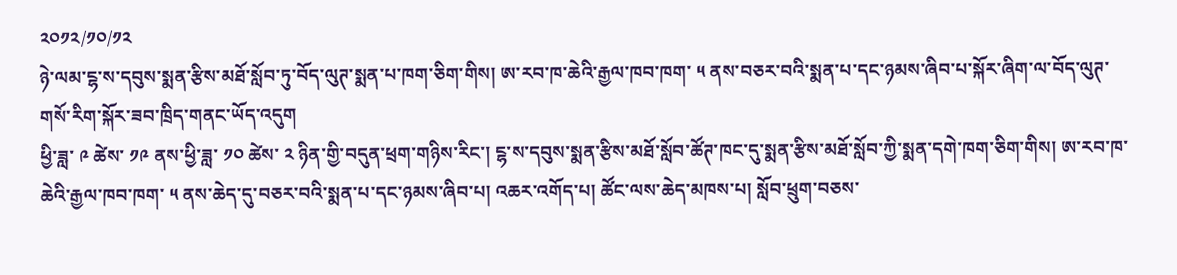༢༠༡༢/༡༠/༡༢
ཉེ་ལམ་ངྷ་ས་དབུས་སྨན་རྩིས་མཐོ་སློབ་ཏུ་བོད་ལུཊ་སྨན་པ་ཁག་ཅིག་གིས། ཨ་རབ་ཁ་ཆེའི་རྒྱལ་ཁབ་ཁག་ ༥ ནས་བཅར་བའི་སྨན་པ་དང་ཉམས་ཞིབ་པ་སྐོར་ཞིག་ལ་བོད་ལུཊ་གསོ་རིག་སྐོར་ཟབ་ཁྲིད་གནང་ཡོད་འདུག
ཕྱི་ཟླ་ ༩ ཚེས་ ༡༩ ནས་ཕྱི་ཟླ་ ༡༠ ཚེས་ ༢ ཉིན་གྱི་བདུན་ཕྲག་གཉིས་རིང་། ངྷ་ས་དབུས་སྨན་རྩིས་མཐོ་སློབ་ཚོཊ་ཁང་དུ་སྨན་རྩིས་མཐོ་སློབ་ཀྱི་སྨན་དགེ་ཁག་ཅིག་གིས། ཨ་རབ་ཁ་ཆེའི་རྒྱལ་ཁབ་ཁག་ ༥ ནས་ཆེད་དུ་བཅར་བའི་སྨན་པ་དང་ཉམས་ཞིབ་པ། འཆར་འགོད་པ། ཚོང་ལས་ཆེད་མཁས་པ། སློབ་ཕྲུག་བཅས་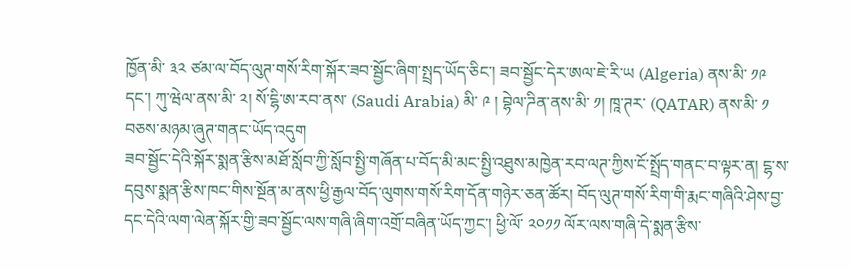ཁྱོན་མི་ ༣༢ ཙམ་ལ་བོད་ལུཊ་གསོ་རིག་སྐོར་ཟབ་སྦྱོང་ཞིག་སྤྲད་ཡོད་ཅིང་། ཟབ་སྦྱོང་དེར་ཨལ་ཇེ་རི་ཡ (Algeria) ནས་མི་ ༡༩ དང་། ཀུ་ཝེལ་ནས་མི་ ༢། སོ་ངྷི་ཨ་རབ་ནས་ (Saudi Arabia) མི་ ༩ ། བྷེལ་ཌིན་ནས་མི་ ༡། ཁཱ་ཊར་ (QATAR) ནས་མི་ ༡ བཅས་མཉམ་ཞུཊ་གནང་ཡོད་འདུག
ཟབ་སྦྱོང་དེའི་སྐོར་སྨན་རྩིས་མཐོ་སློབ་ཀྱི་སློབ་སྤྱི་གཞོན་པ་བོད་མི་མང་སྤྱི་འཐུས་མཁྱེན་རབ་ལཊ་ཀྱིས་ངོ་སྤྲོད་གནང་བ་ལྟར་ན། ངྷ་ས་དབུས་སྨན་རྩིས་ཁང་གིས་སྔོན་མ་ནས་ཕྱི་རྒྱལ་བོད་ལུགས་གསོ་རིག་དོན་གཉེར་ཅན་ཚོར། བོད་ལུཊ་གསོ་རིག་གི་རྨང་གཞིའི་ཤེས་བྱ་དང་དེའི་ལག་ལེན་སྐོར་གྱི་ཟབ་སྦྱོང་ལས་གཞི་ཞིག་འགྲོ་བཞིན་ཡོད་ཀྱང་། ཕྱི་ལོ་ ༢༠༡༡ ལོར་ལས་གཞི་དེ་སྨན་རྩིས་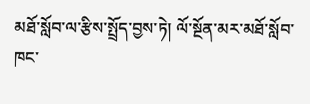མཐོ་སློབ་ལ་རྩིས་སྤྲོད་བྱས་ཏེ། ལོ་སྔོན་མར་མཐོ་སློབ་ཁང་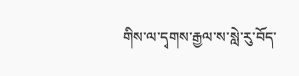གིས་ལ་དྭགས་རྒྱལ་ས་སླེ་རུ་བོད་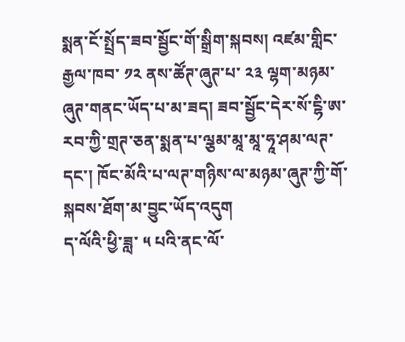སྨན་ངོ་སྤྲོད་ཟབ་སྦྱོང་གོ་སྒྲིག་སྐབས། འཛམ་གླིང་རྒྱལ་ཁབ་ ༡༢ ནས་ཚོཊ་ཞུཊ་པ་ ༢༣ ལྷག་མཉམ་ཞུཊ་གནང་ཡོད་པ་མ་ཟད། ཟབ་སྦྱོང་དེར་སོ་ངྷི་ཨ་རབ་ཀྱི་གྲཊ་ཅན་སྨན་པ་ལྕམ་མཱ་མཱ་ཧཱ་ཤམ་ལཊ་དང་། ཁོང་མོའི་པ་ལཊ་གཉིས་ལ་མཉམ་ཞུཊ་ཀྱི་གོ་སྐབས་ཐོག་མ་བྱུང་ཡོད་འདུག
ད་ལོའི་ཕྱི་ཟླ་ ༥ པའི་ནང་ལོ་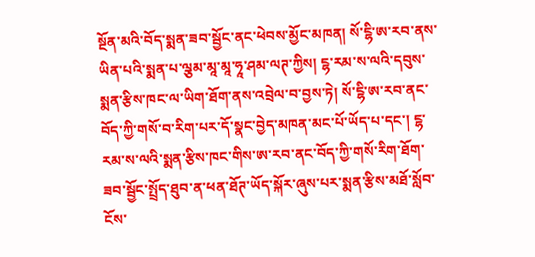སྔོན་མའི་བོད་སྨན་ཟབ་སྦྱོང་ནང་ཕེབས་མྱོང་མཁན། སོ་ངྷི་ཨ་རབ་ནས་ཡིན་པའི་སྨན་པ་ལྕམ་མཱ་མཱ་ཧཱ་ཤམ་ལཊ་ཀྱིས། ངྷ་རམ་ས་ལའི་དབུས་སྨན་རྩིས་ཁང་ལ་ཡིག་ཐོག་ནས་འབྲེལ་བ་བྱས་ཏེ། སོ་ངྷི་ཨ་རབ་ནང་བོད་ཀྱི་གསོ་བ་རིག་པར་དོ་སྣང་བྱེད་མཁན་མང་པོ་ཡོད་པ་དང་། ངྷ་རམ་ས་ལའི་སྨན་རྩིས་ཁང་གིས་ཨ་རབ་ནང་བོད་ཀྱི་གསོ་རིག་ཐོག་ཟབ་སྦྱོང་སྤྲོད་ཐུབ་ན་ཕན་ཐོཊ་ཡོད་སྐོར་ཞུས་པར་སྨན་རྩིས་མཐོ་སློབ་ངོས་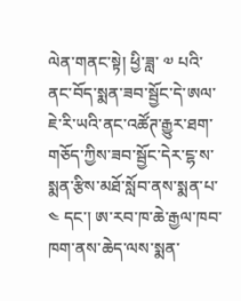ལེན་གནང་སྟེ། ཕྱི་ཟླ་ ༧ པའི་ནང་བོད་སྨན་ཟབ་སྦྱོང་དེ་ཨལ་ཇེ་རི་ཡའི་ནང་འཚོཊ་རྒྱུར་ཐག་གཅོད་ཀྱིས་ཟབ་སྦྱོང་དེར་ངྷ་ས་སྨན་རྩིས་མཐོ་སློབ་ནས་སྨན་པ་ ༤ དང་། ཨ་རབ་ཁ་ཆེ་རྒྱལ་ཁབ་ཁག་ནས་ཆེད་ལས་སྨན་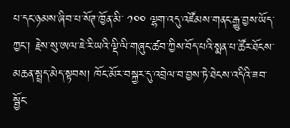པ་དང་ཉམས་ཞིབ་པ་སོཊ་ཁྱོན་མི་ ༡༠༠ ལྷག་འདུ་འཛོམས་གནང་རྒྱུ་བྱས་ཡོད་ཀྱང་། རྗེས་སུ་ཨལ་ཇེ་རི་ཡའི་ལྡི་ལི་གཞུང་ཚབ་ཀྱིས་བོད་པའི་སྨན་པ་ཚོར་ཐོངས་མཆན་སྤྲད་མེད་སྟབས། ཁོང་མོར་བསྐྱར་དུ་འབྲེལ་བ་བྱས་ཏེ་ཐེངས་འདིའི་ཟབ་སྦྱོང་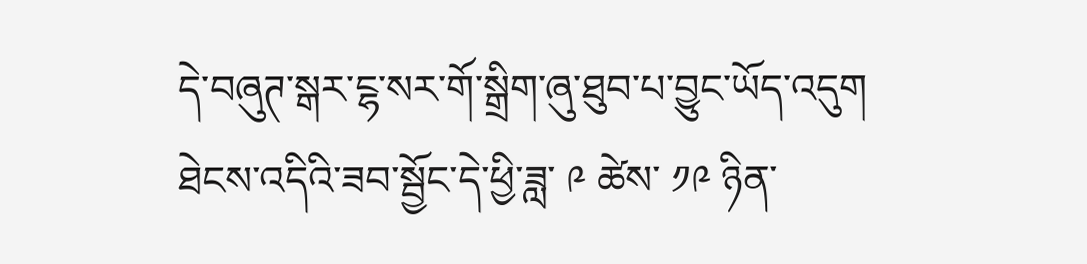དེ་བཞུཊ་སྒར་ངྷ་སར་གོ་སྒྲིག་ཞུ་ཐུབ་པ་བྱུང་ཡོད་འདུག
ཐེངས་འདིའི་ཟབ་སྦྱོང་དེ་ཕྱི་ཟླ་ ༩ ཚེས་ ༡༩ ཉིན་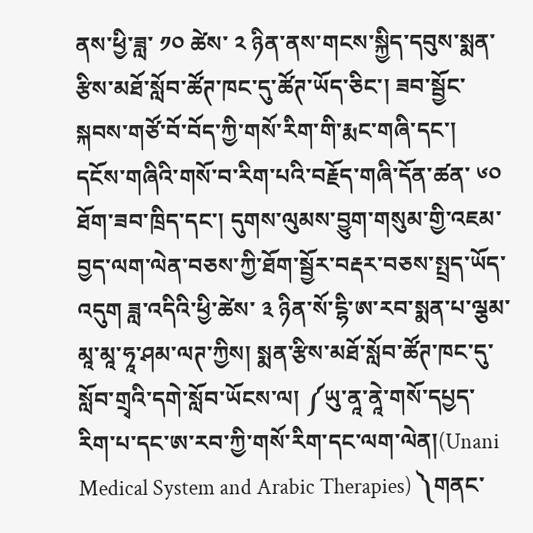ནས་ཕྱི་ཟླ་ ༡༠ ཚེས་ ༢ ཉིན་ནས་གངས་སྐྱིད་དབུས་སྨན་རྩིས་མཐོ་སློབ་ཚོཊ་ཁང་དུ་ཚོཊ་ཡོད་ཅིང་། ཟབ་སྦྱོང་སྐབས་གཙོ་བོ་བོད་ཀྱི་གསོ་རིག་གི་རྨང་གཞི་དང་། དངོས་གཞིའི་གསོ་བ་རིག་པའི་བརྗོད་གཞི་དོན་ཚན་ ༦༠ ཐོག་ཟབ་ཁྲིད་དང་། དུགས་ལུམས་བྱུག་གསུམ་གྱི་འཇམ་བྱད་ལག་ལེན་བཅས་ཀྱི་ཐོག་སྦྱོར་བརྡར་བཅས་སྤྲད་ཡོད་འདུག ཟླ་འདིའི་ཕྱི་ཚེས་ ༣ ཉིན་སོ་ངྷི་ཨ་རབ་སྨན་པ་ལྕམ་མཱ་མཱ་ཧཱ་ཤམ་ལཊ་ཀྱིས། སྨན་རྩིས་མཐོ་སློབ་ཚོཊ་ཁང་དུ་སློབ་གྲྭའི་དགེ་སློབ་ཡོངས་ལ། ༼ཡུ་ནཱ་ནཱེ་གསོ་དཔྱད་རིག་པ་དང་ཨ་རབ་ཀྱི་གསོ་རིག་དང་ལག་ལེན།(Unani Medical System and Arabic Therapies) ༽གནང་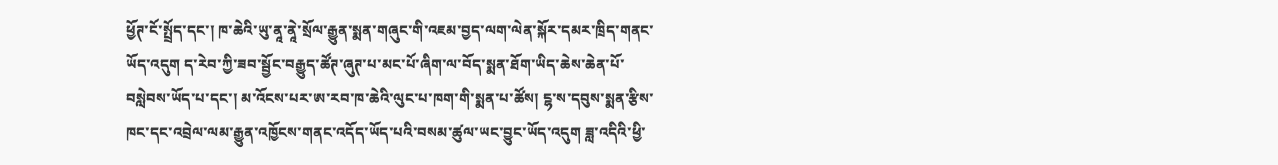ཕྱོཊ་ངོ་སྤྲོད་དང་། ཁ་ཆེའི་ཡུ་ནཱ་ནཱེ་སྲོལ་རྒྱུན་སྨན་གཞུང་གི་འཇམ་བྱད་ལག་ལེན་སྐོར་དམར་ཁྲིད་གནང་ཡོད་འདུག ད་རེབ་ཀྱི་ཟབ་སྦྱོང་བརྒྱུད་ཚོཊ་ཞུཊ་པ་མང་པོ་ཞིག་ལ་བོད་སྨན་ཐོག་ཡིད་ཆེས་ཆེན་པོ་བསླེབས་ཡོད་པ་དང་། མ་འོངས་པར་ཨ་རབ་ཁ་ཆེའི་ལུང་པ་ཁག་གི་སྨན་པ་ཚོས། ངྷ་ས་དབུས་སྨན་རྩིས་ཁང་དང་འབྲེལ་ལམ་རྒྱུན་འཁྱོངས་གནང་འདོད་ཡོད་པའི་བསམ་ཚུལ་ཡང་བྱུང་ཡོད་འདུག ཟླ་འདིའི་ཕྱི་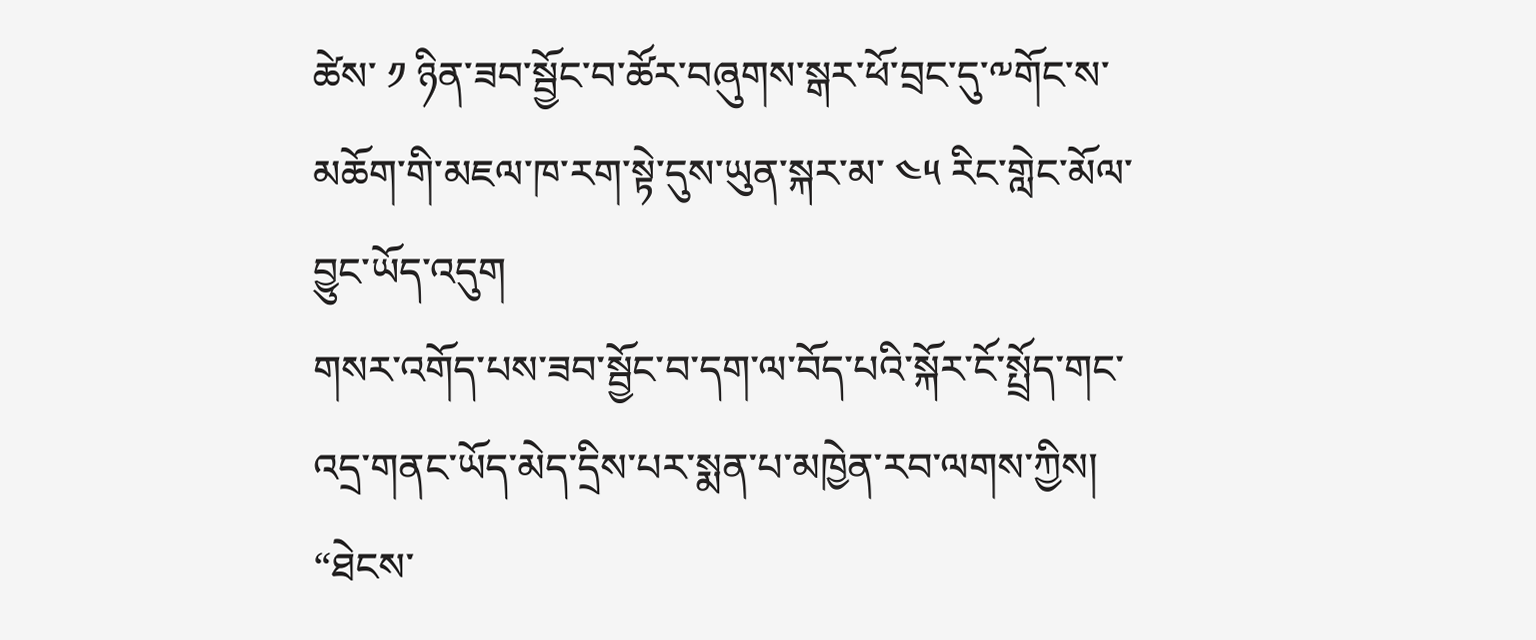ཚེས་ ༡ ཉིན་ཟབ་སྦྱོང་བ་ཚོར་བཞུགས་སྒར་ཕོ་བྲང་དུ་༸གོང་ས་མཆོག་གི་མཇལ་ཁ་རག་སྟེ་དུས་ཡུན་སྐར་མ་ ༤༥ རིང་གླེང་མོལ་བྱུང་ཡོད་འདུག
གསར་འགོད་པས་ཟབ་སྦྱོང་བ་དག་ལ་བོད་པའི་སྐོར་ངོ་སྤྲོད་གང་འདྲ་གནང་ཡོད་མེད་དྲིས་པར་སྨན་པ་མཁྱེན་རབ་ལགས་ཀྱིས།  “ཐེངས་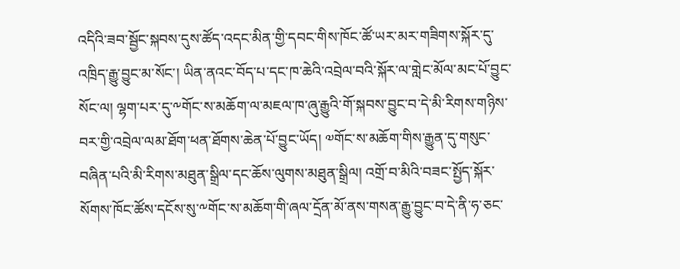འདིའི་ཟབ་སྦྱོང་སྐབས་དུས་ཚོད་འདང་མིན་གྱི་དབང་གིས་ཁོང་ཚོ་ཡར་མར་གཟིགས་སྐོར་དུ་འཁྲིད་རྒྱུ་བྱུང་མ་སོང་། ཡིན་ནའང་བོད་པ་དང་ཁ་ཆེའི་འབྲེལ་བའི་སྐོར་ལ་གླེང་མོལ་མང་པོ་བྱུང་སོང་ལ། ལྷག་པར་དུ་༸གོང་ས་མཆོག་ལ་མཇལ་ཁ་ཞུ་རྒྱུའི་གོ་སྐབས་བྱུང་བ་དེ་མི་རིགས་གཉིས་བར་གྱི་འབྲེལ་ལམ་ཐོག་ཕན་ཐོགས་ཆེན་པོ་བྱུང་ཡོད། ༧གོང་ས་མཆོག་གིས་རྒྱུན་དུ་གསུང་བཞིན་པའི་མི་རིགས་མཐུན་སྒྲིལ་དང་ཆོས་ལུགས་མཐུན་སྒྲིལ། འགྲོ་བ་མིའི་བཟང་སྤྱོད་སྐོར་སོགས་ཁོང་ཚོས་དངོས་སུ་༸གོང་ས་མཆོག་གི་ཞལ་དྲོན་མོ་ནས་གསན་རྒྱུ་བྱུང་བ་དེ་ནི་ཧ་ཅང་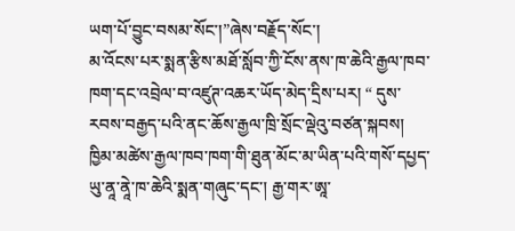ཡག་པོ་བྱུང་བསམ་སོང་།”ཞེས་བརྗོད་སོང་།
མ་འོངས་པར་སྨན་རྩིས་མཐོ་སློབ་ཀྱི་ངོས་ནས་ཁ་ཆེའི་རྒྱལ་ཁབ་ཁག་དང་འབྲེལ་བ་འཛུཊ་འཆར་ཡོད་མེད་དྲིས་པར། “ དུས་རབས་བརྒྱད་པའི་ནང་ཆོས་རྒྱལ་ཁྲི་སྲོང་ལྡེའུ་བཙན་སྐབས། ཁྱིམ་མཚེས་རྒྱལ་ཁབ་ཁག་གི་ཐུན་མོང་མ་ཡིན་པའི་གསོ་དཔྱད་ཡུ་ནཱ་ནཱེ་ཁ་ཆེའི་སྨན་གཞུང་དང་། རྒྱ་གར་ཨཱ་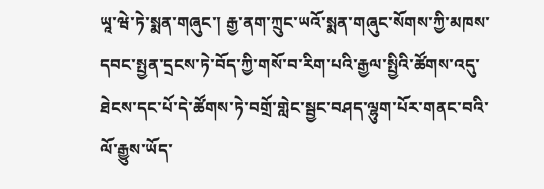ཡཱ་ཝེ་ཏེ་སྨན་གཞུང་། རྒྱ་ནག་ཀྲུང་ཡའོ་སྨན་གཞུང་སོགས་ཀྱི་མཁས་དབང་སྤྱན་དྲངས་ཏེ་བོད་ཀྱི་གསོ་བ་རིག་པའི་རྒྱལ་སྤྱིའི་ཚོགས་འདུ་ཐེངས་དང་པོ་དེ་ཚོགས་ཏེ་བགྲོ་གླེང་སྦྱང་བཤད་ལྷུག་པོར་གནང་བའི་ལོ་རྒྱུས་ཡོད་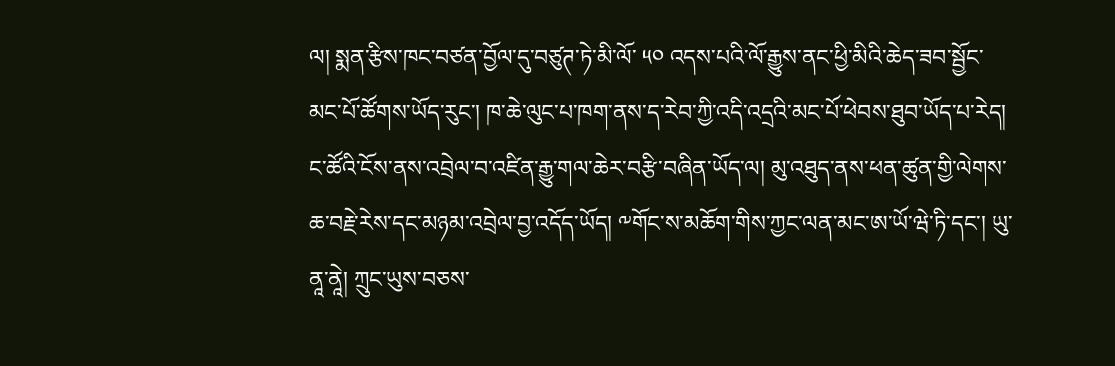ལ། སྨན་རྩིས་ཁང་བཙན་བྱོལ་དུ་བཙུཊ་ཏེ་མི་ལོ་ ༥༠ འདས་པའི་ལོ་རྒྱུས་ནང་ཕྱི་མིའི་ཆེད་ཟབ་སྦྱོང་མང་པོ་ཚོགས་ཡོད་རུང་། ཁ་ཆེ་ལུང་པ་ཁག་ནས་ད་རེབ་ཀྱི་འདི་འདྲའི་མང་པོ་ཕེབས་ཐུབ་ཡོད་པ་རེད། ང་ཚོའི་ངོས་ནས་འབྲེལ་བ་འཛིན་རྒྱུ་གལ་ཆེར་བརྩི་བཞིན་ཡོད་ལ། མུ་འཐུད་ནས་ཕན་ཚུན་གྱི་ལེགས་ཆ་བརྗེ་རེས་དང་མཉམ་འབྲེལ་བྱ་འདོད་ཡོད། ༸གོང་ས་མཆོག་གིས་ཀྱང་ལན་མང་ཨ་ཡོ་ཝེ་ཏི་དང་། ཡུ་ནཱ་ནཱེ། ཀྲུང་ཡུས་བཅས་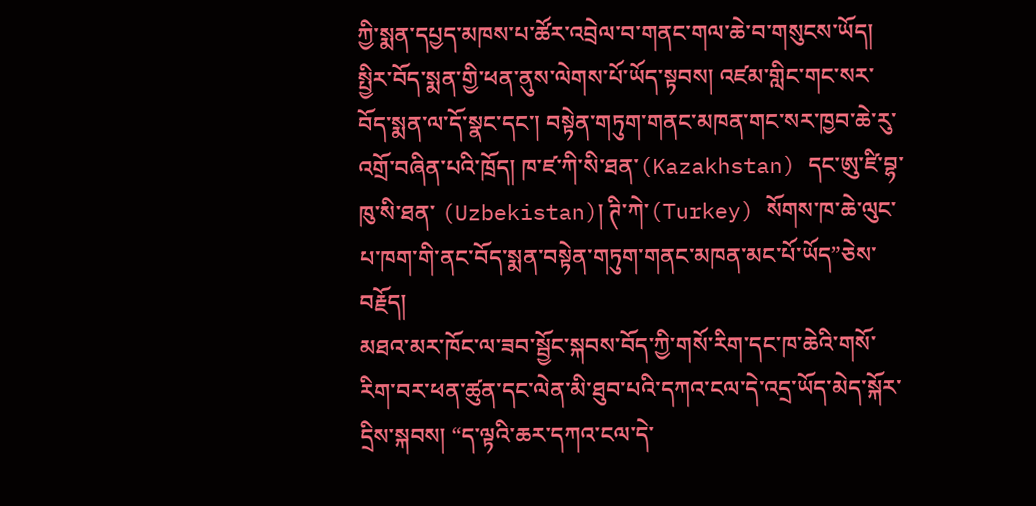ཀྱི་སྨན་དཔྱད་མཁས་པ་ཚོར་འབྲེལ་བ་གནང་གལ་ཆེ་བ་གསུངས་ཡོད། སྤྱིར་བོད་སྨན་གྱི་ཕན་ནུས་ལེགས་པོ་ཡོད་སྟབས། འཛམ་གླིང་གང་སར་བོད་སྨན་ལ་དོ་སྣང་དང་། བསྟེན་གཏུག་གནང་མཁན་གང་སར་ཁྱབ་ཆེ་རུ་འགྲོ་བཞིན་པའི་ཁྲོད། ཁ་ཛ་ཀི་སི་ཐན་(Kazakhstan) དང་ཨུ་ཛི་བྷ་ཁུ་སི་ཐན་ (Uzbekistan)། ཊི་ཀེ་(Turkey) སོགས་ཁ་ཆེ་ལུང་པ་ཁག་གི་ནང་བོད་སྨན་བསྟེན་གཏུག་གནང་མཁན་མང་པོ་ཡོད”ཅེས་བརྗོད།
མཐའ་མར་ཁོང་ལ་ཟབ་སྦྱོང་སྐབས་བོད་ཀྱི་གསོ་རིག་དང་ཁ་ཆེའི་གསོ་རིག་བར་ཕན་ཚུན་དང་ལེན་མི་ཐུབ་པའི་དཀའ་ངལ་དེ་འདྲ་ཡོད་མེད་སྐོར་དྲིས་སྐབས། “ད་ལྟའི་ཆར་དཀའ་ངལ་དེ་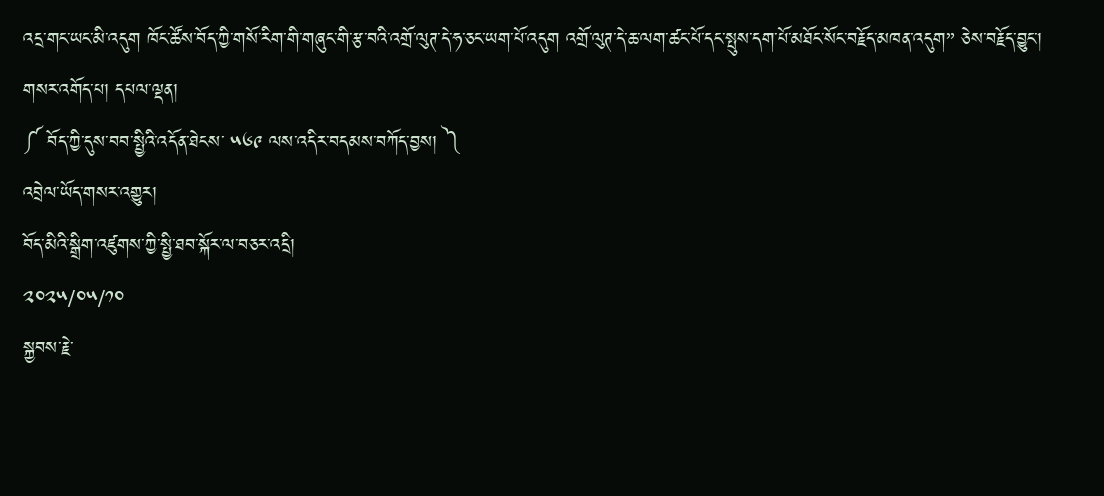འདྲ་གང་ཡང་མི་འདུག ཁོང་ཚོས་བོད་ཀྱི་གསོ་རིག་གི་གཞུང་གི་རྩ་བའི་འགྲོ་ལུཊ་དེ་ཧ་ཅང་ཡག་པོ་འདུག འགྲོ་ལུཊ་དེ་ཆ་ལག་ཚང་པོ་དང་སྤུས་དག་པོ་མཐོང་སོང་བརྗོད་མཁན་འདུག” ཅེས་བརྗོད་བྱུང་།
གསར་འགོད་པ། དཔལ་ལྡན།
༼ བོད་ཀྱི་དུས་བབ་སྤྱིའི་འདོན་ཐེངས་ ༥༦༩ ལས་འདིར་བདམས་བཀོད་བྱས། ༽
འབྲེལ་ཡོད་གསར་འགྱུར།
བོད་མིའི་སྒྲིག་འཛུགས་ཀྱི་སྤྱི་ཐབ་སྐོར་ལ་བཅར་འདྲི།
༢༠༢༥/༠༥/༡༠
སྐྱབས་རྗེ་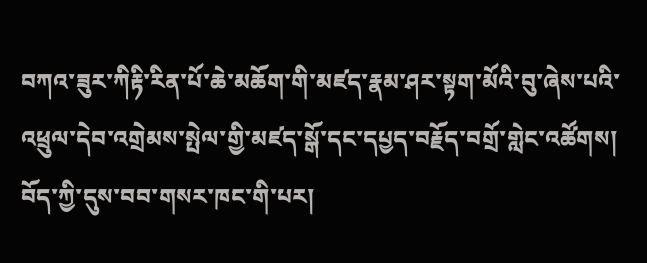བཀའ་ཟུར་ཀིརྟི་རིན་པོ་ཆེ་མཆོག་གི་མཛད་རྣམ་ཤར་སྟག་མོའི་བུ་ཞེས་པའི་འཕྲུལ་དེབ་འགྲེམས་སྤེལ་གྱི་མཛད་སྒོ་དང་དཔྱད་བརྗོད་བགྲོ་གླེང་འཚོགས། བོད་ཀྱི་དུས་བབ་གསར་ཁང་གི་པར།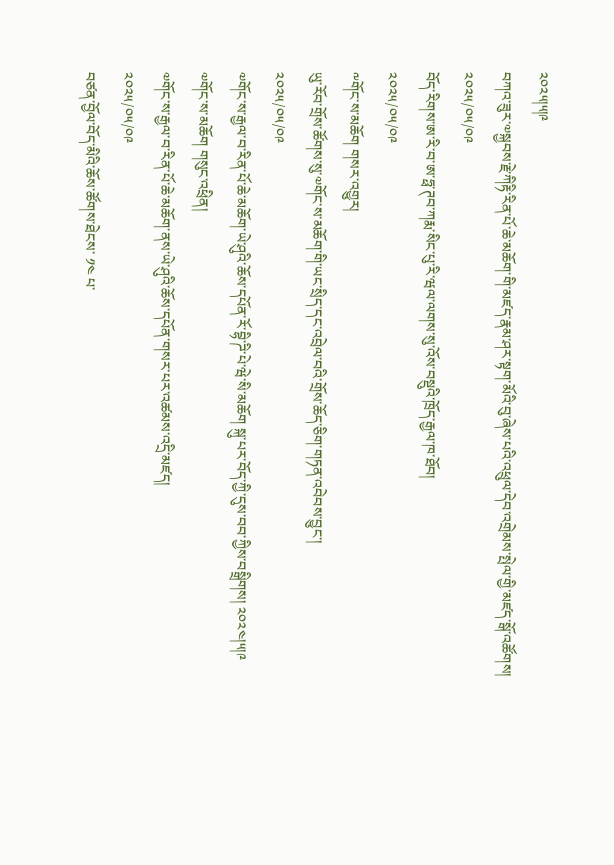༢༠༢༥།༥།༩
བཀའ་ཟུར་༧སྐྱབས་རྗེ་ཀིརྟི་རིན་པོ་ཆེ་མཆོག་གི་མཛད་རྣམ་ཤར་སྟག་མོའི་བུ་ཞེས་པའི་འཕྲུལ་དེབ་འགྲེམས་སྤེལ་གྱི་མཛད་སྒོ་འཚོགས།
༢༠༢༥/༠༥/༠༩
བོད་རིགས་ཨ་རི་བ་ཨ་ཧྥ་ཊབ་ཀརྨ་སིང་པུ་རི་ཝལ་ལགས་སུ་འོས་བསྡུའི་ཁྲོད་རྒྱལ་ཁ་ཐོབ།
༢༠༢༥/༠༥/༠༩
༸གོང་ས་མཆོག གསར་འགྱུར།
ཡུ་རོབ་གྲོས་ཚོགས་སུ་༧གོང་ས་མཆོག་གི་ཡང་སྲིད་དང་འབྲེལ་བའི་གྲོས་ཆོད་ཅིག་གཏན་འབེབས་བྱུང་།
༢༠༢༥/༠༥/༠༩
༧གོང་ས་རྒྱལ་བ་རིན་པོ་ཆེ་མཆོག་ཡེ་ཤུའི་ཆོས་དཔོན་རོ་བྷི་ཌི་པེ་ཝེ་སི་མཆོག སྐུ་པར་བོད་ཀྱི་དུས་བབ་ཀྱིས་བསྒྲིགས། ༢༠༢༤།༥།༩
༧གོང་ས་མཆོག གསུང་འཕྲིན།
༧གོང་ས་རྒྱལ་བ་རིན་པོ་ཆེ་མཆོག་ནས་ཡེ་ཤུའི་ཆོས་དཔོན་གསར་པར་འཚམས་འདྲི་མཛད།
༢༠༢༥/༠༥/༠༩
བཙན་བྱོལ་བོད་མིའི་ཆོས་ཚོགས་ཐེངས་ ༡༤ པ་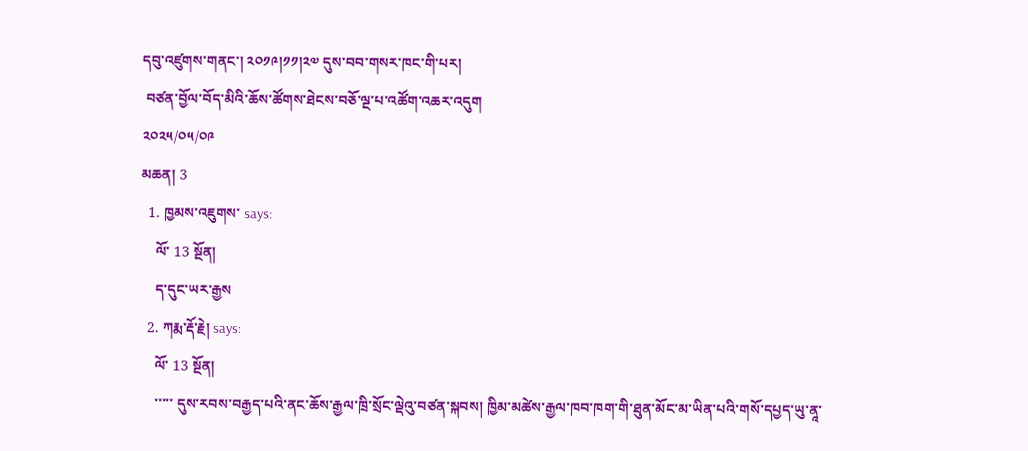དབུ་འཛུགས་གནང་། ༢༠༡༩།༡༡།༢༧ དུས་བབ་གསར་ཁང་གི་པར།
 བཙན་བྱོལ་བོད་མིའི་ཆོས་ཚོགས་ཐེངས་བཅོ་ལྔ་པ་འཚོག་འཆར་འདུག
༢༠༢༥/༠༥/༠༩
མཆན། 3
  1. ཁྱམས་འཇུགས་ says:
    ལོ་ 13 སྔོན།
    ད་དུང་ཡར་རྒྱས
  2. ཀརྨ་རྡོ་རྗེ། says:
    ལོ་ 13 སྔོན།
    ་་་་་ དུས་རབས་བརྒྱད་པའི་ནང་ཆོས་རྒྱལ་ཁྲི་སྲོང་ལྡེའུ་བཙན་སྐབས། ཁྱིམ་མཚེས་རྒྱལ་ཁབ་ཁག་གི་ཐུན་མོང་མ་ཡིན་པའི་གསོ་དཔྱད་ཡུ་ནཱ་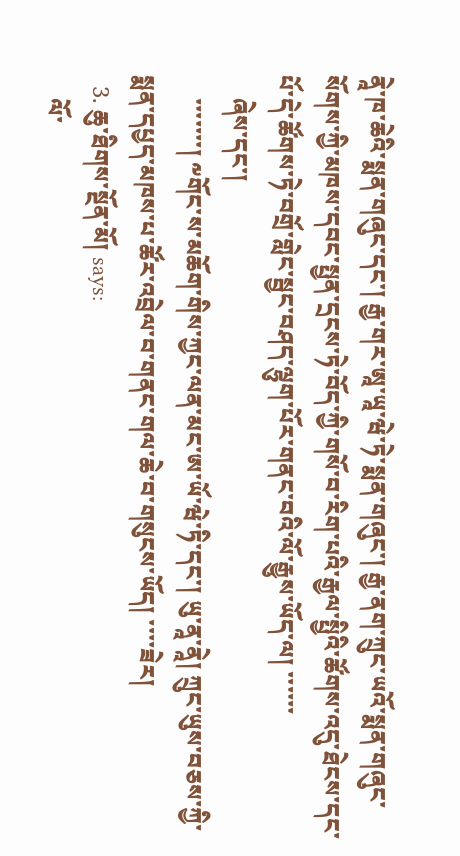ནཱེ་ཁ་ཆེའི་སྨན་གཞུང་དང་། རྒྱ་གར་ཨཱ་ཡཱ་ཝེ་ཏེ་སྨན་གཞུང་། རྒྱ་ནག་ཀྲུང་ཡའོ་སྨན་གཞུང་སོགས་ཀྱི་མཁས་དབང་སྤྱན་དྲངས་ཏེ་བོད་ཀྱི་གསོ་བ་རིག་པའི་རྒྱལ་སྤྱིའི་ཚོགས་འདུ་ཐེངས་དང་པོ་དེ་ཚོགས་ཏེ་བགྲོ་གླེང་སྦྱང་བཤད་ལྷུག་པོར་གནང་བའི་ལོ་རྒྱུས་ཡོད་ལ། ་་་་་་
    ཞེས་དང་།
    ་་་་་་་། ༸གོང་ས་མཆོག་གིས་ཀྱང་ལན་མང་ཨ་ཡོ་ཝེ་ཏི་དང་། ཡུ་ནཱ་ནཱེ། ཀྲུང་ཡུས་བཅས་ཀྱི་སྨན་དཔྱད་མཁས་པ་ཚོར་འབྲེལ་བ་གནང་གལ་ཆེ་བ་གསུངས་ཡོད། ་་་་ཟེར།
  3. ཆུ་ཐིགས་སྔོན་མོ། says:
    ལོ་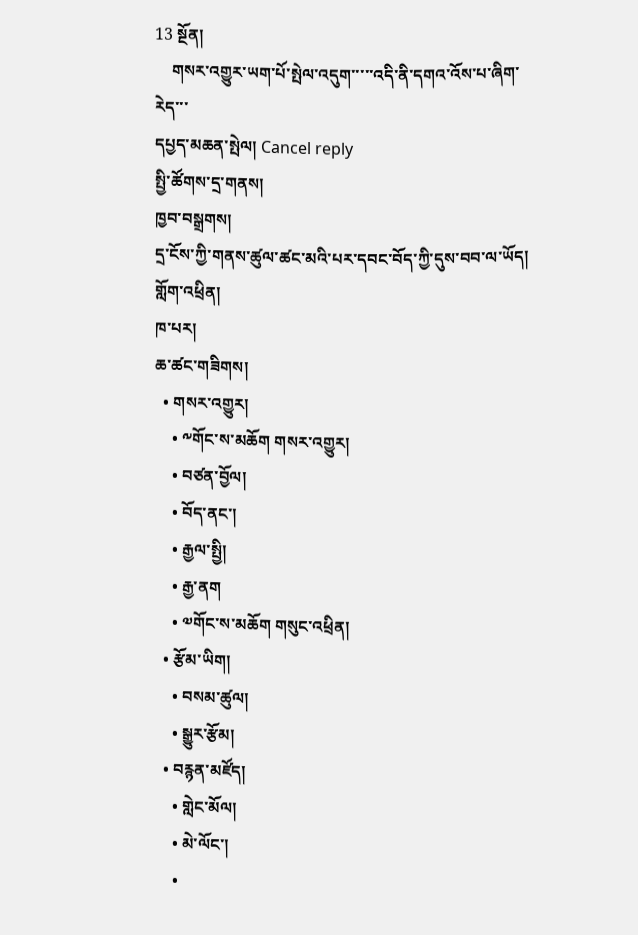13 སྔོན།
    གསར་འགྱུར་ཡག་པོ་སྤེལ་འདུག་་་་་འདི་ནི་དགའ་འོས་པ་ཞིག་རེད་་་
དཔྱད་མཆན་སྤེལ། Cancel reply
སྤྱི་ཚོགས་དྲ་གནས།
ཁྱབ་བསྒྲགས།
དྲ་ངོས་ཀྱི་གནས་ཚུལ་ཚང་མའི་པར་དབང་བོད་ཀྱི་དུས་བབ་ལ་ཡོད།
གློག་འཕྲིན།
ཁ་པར།
ཆ་ཚང་གཟིགས།
  • གསར་འགྱུར།
    • ༸གོང་ས་མཆོག གསར་འགྱུར།
    • བཙན་བྱོལ།
    • བོད་ནང་།
    • རྒྱལ་སྤྱི།
    • རྒྱ་ནག
    • ༧གོང་ས་མཆོག གསུང་འཕྲིན།
  • རྩོམ་ཡིག།
    • བསམ་ཚུལ།
    • སྒྱུར་རྩོམ།
  • བརྙན་མཛོད།
    • གླེང་མོལ།
    • མེ་ལོང་།
    •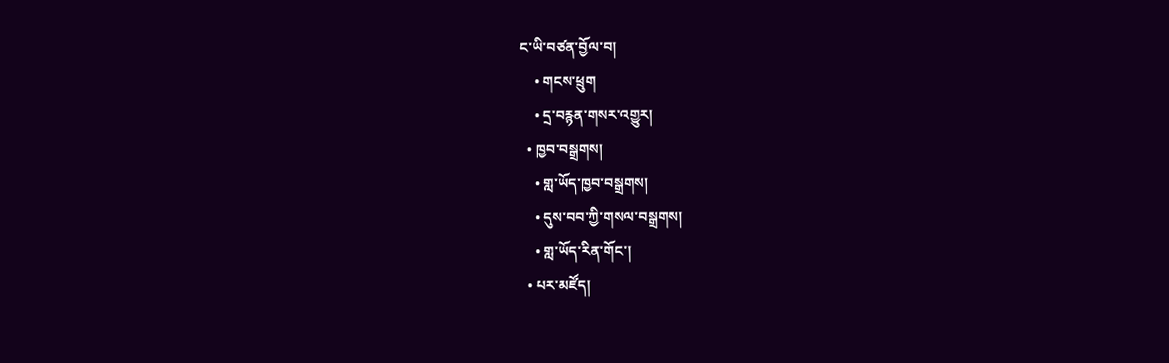ང་ཡི་བཙན་བྱོལ་བ།
    • གངས་ཕྲུག
    • དྲ་བརྙན་གསར་འགྱུར།
  • ཁྱབ་བསྒྲགས།
    • གླ་ཡོད་ཁྱབ་བསྒྲགས།
    • དུས་བབ་ཀྱི་གསལ་བསྒྲགས།
    • གླ་ཡོད་རིན་གོང་།
  • པར་མཛོད།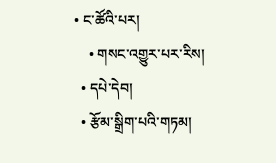• ང་ཚོའི་པར།
    • གསང་འགྱུར་པར་རིས།
  • དཔེ་དེབ།
  • རྩོམ་སྒྲིག་པའི་གཏམ།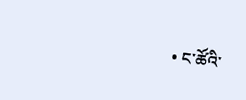• ང་ཚོའི་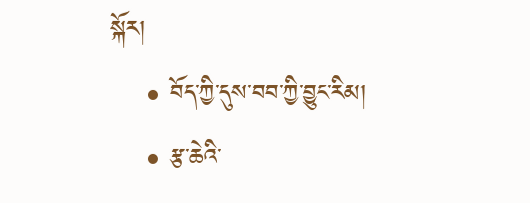སྐོར།
    • བོད་ཀྱི་དུས་བབ་ཀྱི་བྱུང་རིམ།
    • རྩ་ཆེའི་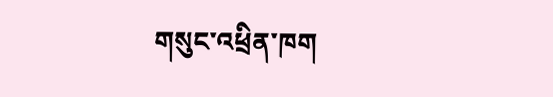གསུང་འཕྲིན་ཁག